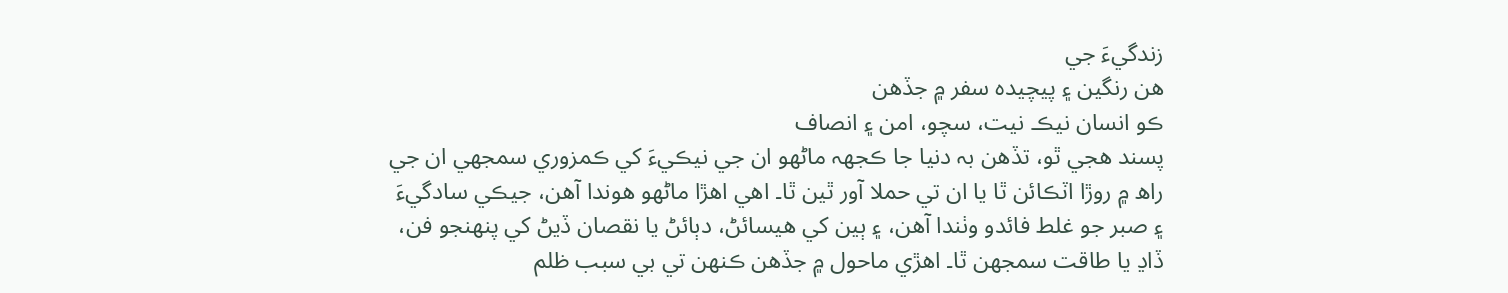زندگيءَ جي
هن رنگين ۽ پيچيدہ سفر ۾ جڏهن
ڪو انسان نيڪ نيت، سچو، امن ۽ انصاف
پسند هجي ٿو، تڏهن بہ دنيا جا ڪجهہ ماڻهو ان جي نيڪيءَ کي ڪمزوري سمجهي ان جي
راھ ۾ روڙا اٽڪائن ٿا يا ان تي حملا آور ٿين ٿا۔ اهي اهڙا ماڻهو هوندا آهن، جيڪي سادگيءَ
۽ صبر جو غلط فائدو وٺندا آهن، ۽ ٻين کي هيسائڻ، دٻائڻ يا نقصان ڏيڻ کي پنهنجو فن،
ڏاڍ يا طاقت سمجهن ٿا۔ اهڙي ماحول ۾ جڏهن ڪنهن تي بي سبب ظلم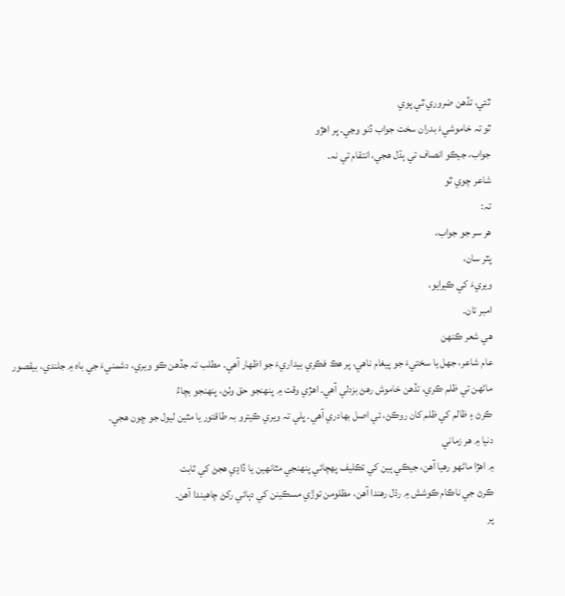ٿئي، تڏهن ضروري ٿي پوي
ٿو تہ خاموشيءَ بدران سخت جواب ڏنو وڃي۔ پر اهڙو
جواب، جيڪو انصاف تي ٻڌل هجي، انتقام تي نہ۔
شاعر چوي ٿو
تہ:
هر سر جو جواب،
پٿر سان،
ويريءَ کي ڪيرايو،
امبر تان۔
هي شعر ڪنهن
عام شاعر، جھل يا سختيءَ جو پيغام ناهي، پر هڪ فڪري بيداريءَ جو اظهار آهي۔ مطلب تہ جڏهن ڪو ويري، دشمنيءَ جي باه ۾ جلندي، بيقصور
ماڻهن تي ظلم ڪري، تڏهن خاموش رهڻ بزدلي آهي۔ اهڙي وقت ۾ پنهنجو حق وٺڻ، پنهنجو بچاءُ
ڪرڻ ۽ ظالم کي ظلم کان روڪڻ، ئي اصل بهادري آهي۔ ڀلي تہ ويري ڪيترو بہ طاقتور يا مٿين ليول جو ڇون هجي۔
دنيا ۾ هر زماني
۾ اهڙا ماڻهو رهيا آهن، جيڪي ٻين کي تڪليف پهچائي پنهنجي مٿانهين يا ڏاڍي هجڻ کي ثابت
ڪرڻ جي ناڪام ڪوشش ۾ رڌل رهندا آهن، مظلومن توڙي مسڪينن کي دٻائي رکڻ چاهيندا آهن۔
پر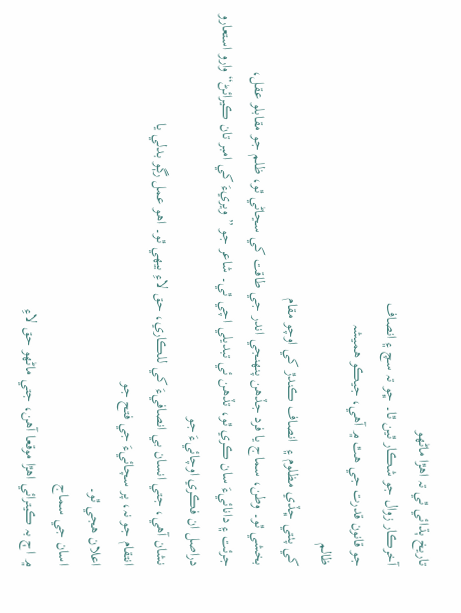تاريخ ٻڌائي ٿي تہ اهڙا ماڻهو
آخرڪار زوال جو شڪار ٿين ٿا۔ ڇو تہ سچ ۽ انصاف
جو قانون قدرت جي هٿ ۾ آهي، جيڪو هميشہ
ظالم
کي پٺتي ڇڏي مظلوم ۽  انصاف ڪندڙ کي اوچو مقام
بخشي ٿو۔ وطن، سماج يا فرد جڏهن پنهنجي اندر جي طاقت کي سڃاڻي ٿو، ظلم جو مقابلو عقل،
جرئت ۽ دانائيءَ سان ڪري ٿو، تڏهن ئي تبديلي اچي ٿي۔ شاعر جو ”ويريءَ کي امبر تان ڪيرائڻ“ وارو استعارو دراصل ان فڪري اوچائيءَ جو
نشان آهي، جتي انسان بي انصافيءَ کي للڪاري، حق لاءِ بيهي ٿو۔ اهو عمل رڳو بدلي يا
انتقام جو نہ، پر سچائيءَ جي فتح جو
اعلان هجي ٿو۔
اسان جي سماج
۾ اڄ بہ ڪيترائي اهڙا موقعا آهن، جتي ماڻهو حق لاءِ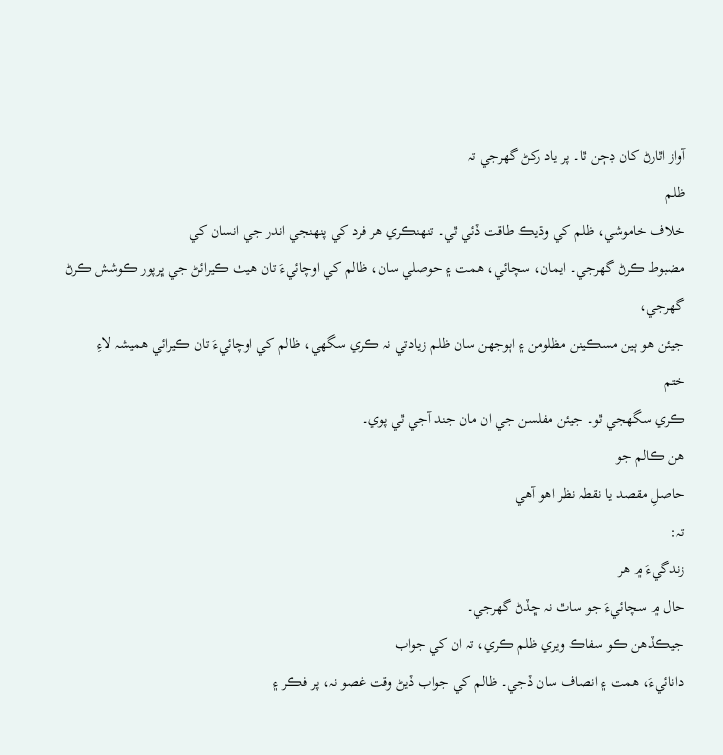آواز اٿارڻ کان ڊڄن ٿا۔ پر ياد رکڻ گهرجي تہ
ظلم
خلاف خاموشي، ظلم کي وڌيڪ طاقت ڏئي ٿي۔ تنهنڪري هر فرد کي پنهنجي اندر جي انسان کي
مضبوط ڪرڻ گهرجي۔ ايمان، سچائي، همت ۽ حوصلي سان، ظالم کي اوچائيءَ تان هيٺ ڪيرائڻ جي ڀرپور ڪوشش ڪرڻ گهرجي،
جيئن هو ٻين مسڪينن مظلومن ۽ اٻوجهن سان ظلم زيادتي نہ ڪري سگهي، ظالم کي اوچائيءَ تان ڪيرائي هميشہ لاءِ
ختم
ڪري سگهجي ٿو۔ جيئن مفلسن جي ان مان جند آجي ٿي پوي۔
هن ڪالم جو
حاصلِ مقصد يا نقطہ نظر اهو آهي
تہ:
زندگيءَ ۾ هر
حال ۾ سچائيءَ جو ساٿ نہ ڇڏڻ گهرجي۔
جيڪڏهن ڪو سفاڪ ويري ظلم ڪري، تہ ان کي جواب
دانائيءَ، همت ۽ انصاف سان ڏجي۔ ظالم کي جواب ڏيڻ وقت غصو نہ، پر فڪر ۽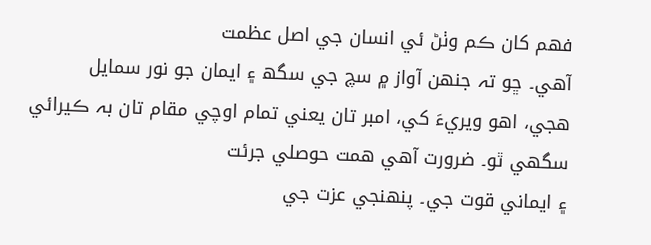فهم کان ڪم وٺڻ ئي انسان جي اصل عظمت
آهي۔ ڇو تہ جنهن آواز ۾ سچ جي سگھ ۽ ايمان جو نور سمايل
هجي، اهو ويريءَ کي، امبر تان يعني تمام اوچي مقام تان بہ ڪيرائي سگهي ٿو۔ ضرورت آهي همت حوصلي جرئت
۽ ايماني قوت جي۔ پنهنجي عزت جي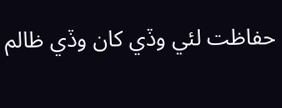حفاظت لئي وڏي کان وڏي ظالم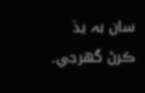سان بہ يڌ ڪرڻ گهرجي۔